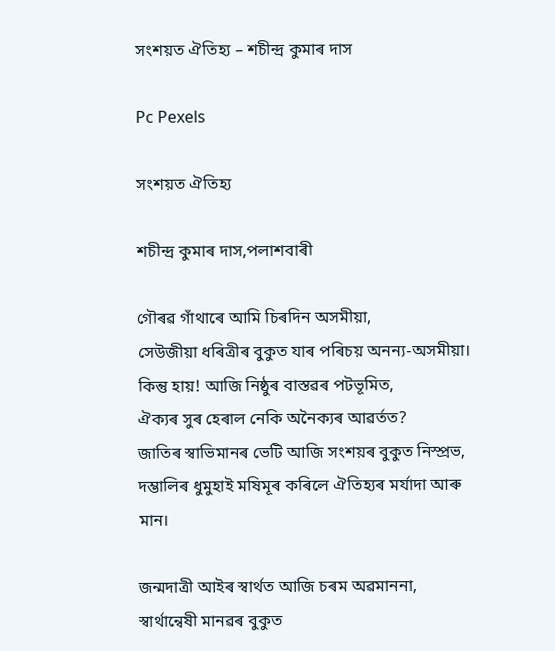সংশয়ত ঐতিহ্য – শচীন্দ্ৰ কুমাৰ দাস

Pc Pexels

সংশয়ত ঐতিহ্য

শচীন্দ্ৰ কুমাৰ দাস,পলাশবাৰী

গৌৰৱ গাঁথাৰে আমি চিৰদিন অসমীয়া,
সেউজীয়া ধৰিত্ৰীৰ বুকুত যাৰ পৰিচয় অনন্য-অসমীয়া।
কিন্তু হায়! আজি নিষ্ঠুৰ বাস্তৱৰ পটভূমিত,
ঐক্যৰ সুৰ হেৰাল নেকি অনৈক্যৰ আৱৰ্তত?
জাতিৰ স্বাভিমানৰ ভেটি আজি সংশয়ৰ বুকুত নিস্প্ৰভ,
দম্ভালিৰ ধুমুহাই মষিমূৰ কৰিলে ঐতিহ্যৰ মৰ্যাদা আৰু মান।

জন্মদাত্ৰী আইৰ স্বাৰ্থত আজি চৰম অৱমাননা,
স্বাৰ্থান্বেষী মানৱৰ বুকুত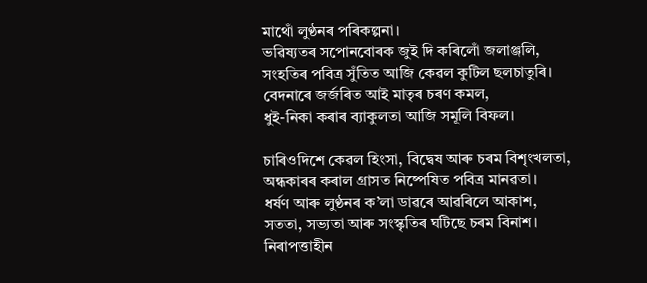মাথোঁ লুণ্ঠনৰ পৰিকল্পনা।
ভৱিষ্যতৰ সপোনবোৰক জুই দি কৰিলোঁ জলাঞ্জলি,
সংহতিৰ পবিত্ৰ সুঁতিত আজি কেৱল কুটিল ছলচাতুৰি।
বেদনাৰে জৰ্জৰিত আই মাতৃৰ চৰণ কমল,
ধুই-নিকা কৰাৰ ব্যাকুলতা আজি সমূলি বিফল।

চাৰিওদিশে কেৱল হিংসা, বিদ্বেষ আৰু চৰম বিশৃংখলতা,
অন্ধকাৰৰ কৰাল গ্ৰাসত নিষ্পেষিত পবিত্ৰ মানৱতা।
ধৰ্ষণ আৰু লুণ্ঠনৰ ক’লা ডাৱৰে আৱৰিলে আকাশ,
সততা, সভ্যতা আৰু সংস্কৃতিৰ ঘটিছে চৰম বিনাশ।
নিৰাপত্তাহীন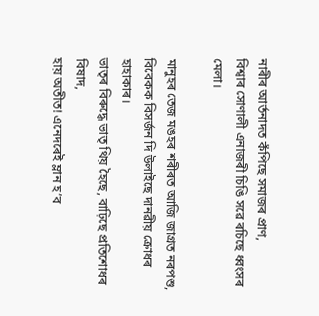নাৰীৰ আৰ্তনাদত কঁপিছে সমাজৰ প্ৰাণ,
বিশ্বাৰ সোণালী এনাজৰী চিঙি সৱে ৰচিছে ধ্বংসৰ মেলা।

মানুহৰ তেজ মঙহৰ শৰীৰত আজি জাগ্ৰত নৰপশু,
বিবেকক বিসৰ্জন দি উলাইছে দানৱীয় ক্ৰোধৰ হাহাকাৰ।
ভাতৃৰ বিৰুদ্ধে ভাতৃ থিয় হৈছে, বাঢ়িছে প্ৰতিশোধৰ বিষাদ,
হায় অতীত! এনেদৰেই ম্লান হ’ব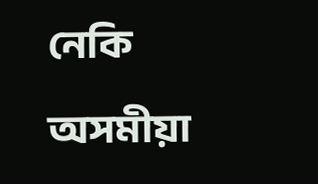নেকি অসমীয়া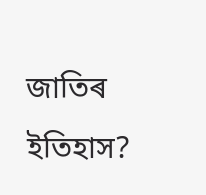জাতিৰ ইতিহাস?